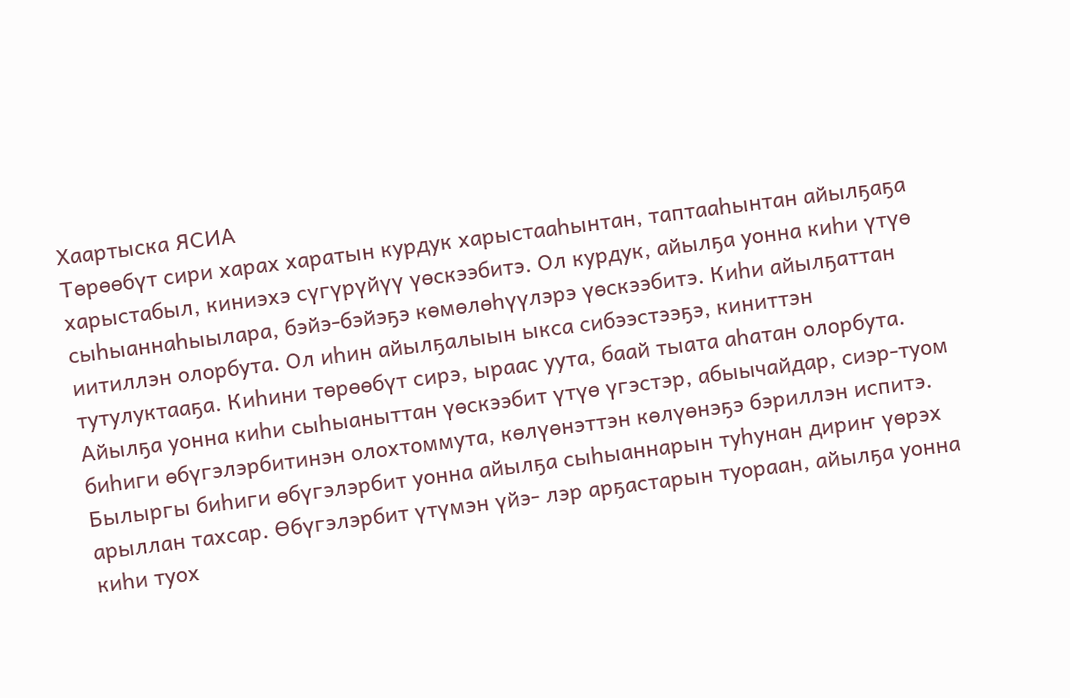Хаартыска ЯСИА
Төрөөбүт сири харах харатын курдук харыстааһынтан, таптааһынтан айылҕаҕа харыстабыл, киниэхэ сүгүрүйүү үөскээбитэ. Ол курдук, айылҕа уонна киһи үтүө сыһыаннаһыылара, бэйэ-бэйэҕэ көмөлөһүүлэрэ үөскээбитэ. Киһи айылҕаттан иитиллэн олорбута. Ол иһин айылҕалыын ыкса сибээстээҕэ, киниттэн тутулуктааҕа. Киһини төрөөбүт сирэ, ыраас уута, баай тыата аһатан олорбута. Айылҕа уонна киһи сыһыаныттан үөскээбит үтүө үгэстэр, абыычайдар, сиэр-туом биһиги өбүгэлэрбитинэн олохтоммута, көлүөнэттэн көлүөнэҕэ бэриллэн испитэ. Былыргы биһиги өбүгэлэрбит уонна айылҕа сыһыаннарын туһунан дириҥ үөрэх арыллан тахсар. Өбүгэлэрбит үтүмэн үйэ- лэр арҕастарын туораан, айылҕа уонна киһи туох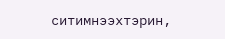ситимнээхтэрин,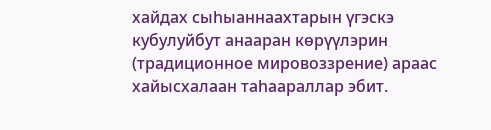хайдах сыһыаннаахтарын үгэскэ кубулуйбут анааран көрүүлэрин (традиционное мировоззрение) араас хайысхалаан таһаараллар эбит.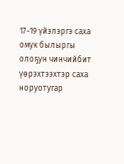17-19 үйэлэргэ саха омук былыргы олоҕун чинчийбит үөрэхтээхтэр саха норуотугар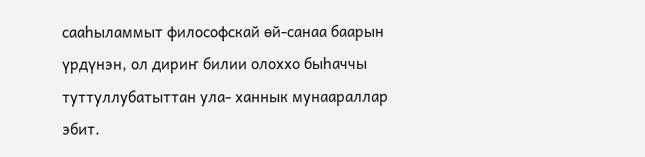сааһыламмыт философскай өй-санаа баарын үрдүнэн, ол дириҥ билии олоххо быһаччы туттуллубатыттан ула- ханнык мунаараллар эбит.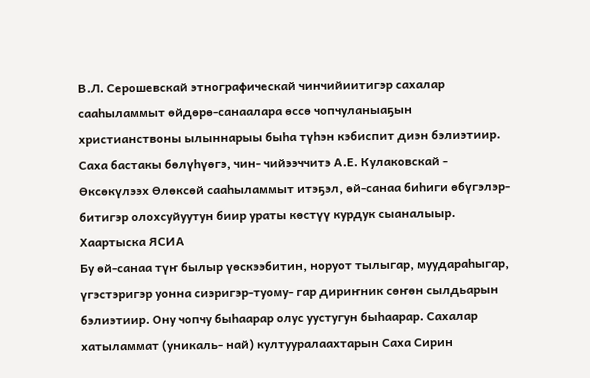В.Л. Серошевскай этнографическай чинчийиитигэр сахалар сааһыламмыт өйдөрө-санаалара өссө чопчуланыаҕын христианствоны ылыннарыы быһа түһэн кэбиспит диэн бэлиэтиир. Саха бастакы бөлүһүөгэ, чин- чийээччитэ А.Е. Кулаковскай - Өксөкүлээх Өлөксөй сааһыламмыт итэҕэл, өй-санаа биһиги өбүгэлэр- битигэр олохсуйуутун биир ураты көстүү курдук сыаналыыр.
Хаартыска ЯСИА
Бу өй-санаа түҥ былыр үөскээбитин, норуот тылыгар, муудараһыгар, үгэстэригэр уонна сиэригэр-туому- гар дириҥник сөҥөн сылдьарын бэлиэтиир. Ону чопчу быһаарар олус уустугун быһаарар. Сахалар хатыламмат (уникаль- най) култууралаахтарын Саха Сирин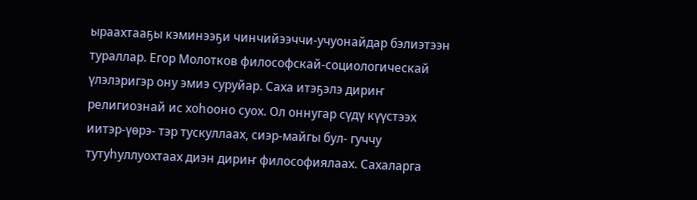ыраахтааҕы кэминээҕи чинчийээччи-учуонайдар бэлиэтээн тураллар. Егор Молотков философскай-социологическай үлэлэригэр ону эмиэ суруйар. Саха итэҕэлэ дириҥ религиознай ис хоһооно суох. Ол оннугар сүдү күүстээх иитэр-үөрэ- тэр тускуллаах, сиэр-майгы бул- гуччу тутуһуллуохтаах диэн дириҥ философиялаах. Сахаларга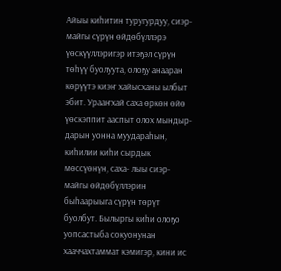Айыы киһитин туругурдуу, сиэр-майгы сүрүн өйдөбүллэрэ үөскүүллэригэр итэҕэл сүрүн төһүү буолуута, олоҕу анааран көрүүтэ киэҥ хайысханы ылбыт эбит. Урааҥхай саха өркөн өйө үөскэппит ааспыт олох мындыр- дарын уонна муудараһын, киһилии киһи сырдык мөссүөнүн, саха- лыы сиэр-майгы өйдөбүллэрин быһаарыыга сүрүн төрүт буолбут. Былыргы киһи олоҕо уопсастыба сокуонунан хааччахтаммат кэмигэр, кини ис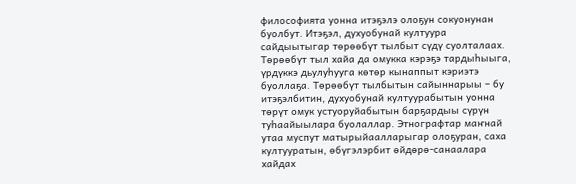философията уонна итэҕэлэ олоҕун сокуонунан буолбут. Итэҕэл, духуобунай култуура сайдыытыгар төрөөбүт тылбыт сүдү суолталаах. Төрөөбүт тыл хайа да омукка кэрэҕэ тардыһыыга, үрдүккэ дьулуһууга көтөр кынаппыт кэриэтэ буоллаҕа. Төрөөбүт тылбытын сайыннарыы – бу итэҕэлбитин, духуобунай култуурабытын уонна төрүт омук устуоруйабытын барҕардыы сүрүн туһаайыылара буолаллар. Этнографтар маҥнай утаа муспут матырыйаалларыгар олоҕуран, саха култууратын, өбүгэлэрбит өйдөрө-санаалара хайдах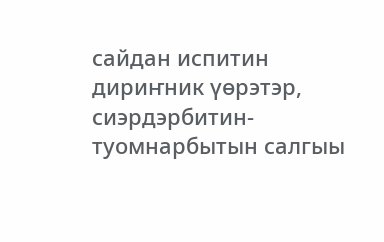сайдан испитин дириҥник үөрэтэр, сиэрдэрбитин-туомнарбытын салгыы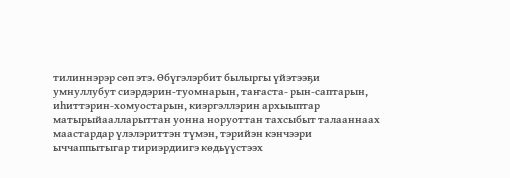тилиннэрэр сөп этэ. Өбүгэлэрбит былыргы үйэтээҕи умнуллубут сиэрдэрин-туомнарын, таҥаста- рын-саптарын, иһиттэрин-хомуостарын, киэргэллэрин архыыптар матырыйаалларыттан уонна норуоттан тахсыбыт талааннаах маастардар үлэлэриттэн түмэн, тэрийэн кэнчээри ыччаппытыгар тириэрдиигэ көдьүүстээх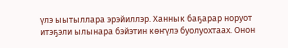үлэ ыытыллара эрэйиллэр. Ханнык баҕарар норуот итэҕэли ылынара бэйэтин көҥүлэ буолуохтаах. Онон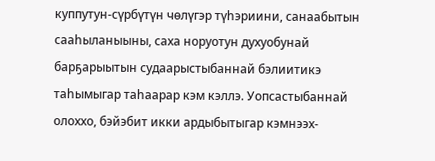куппутун-сүрбүтүн чөлүгэр түһэриини, санаабытын сааһыланыыны, саха норуотун духуобунай барҕарыытын судаарыстыбаннай бэлиитикэ таһымыгар таһаарар кэм кэллэ. Уопсастыбаннай олоххо, бэйэбит икки ардыбытыгар кэмнээх-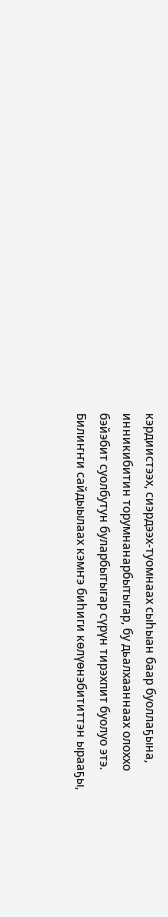кэрдиистээх, сиэрдээх-туомнаах сыһыан баар буоллаҕына, инникибитин торумнанарбытыгар, бу дьалхааннаах олоххо бэйэбит суолбутун буларбытыгар сүрүн тирэхпит буолуо этэ. Билиҥҥи сайдыылаах кэмҥэ биһиги көлүөнэбититтэн ырааҕы,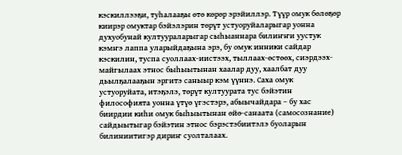кэскиллээҕи, туһалааҕы өтө көрөр эрэйиллэр. Түүр омук бөлөҕөр киирэр омуктар бэйэлэрин төрүт устуоруйаларыгар уонна духуобунай култуураларыгар сыһыаннара билиҥҥи уустук кэмҥэ лаппа уларыйдаҕына эрэ, бу омук инники сайдар кэскилин, туспа суоллаах-иистээх, тыллаах-өстөөх, сиэрдээх-майгылаах этнос быһыытынан хаалар дуу, хаалбат дуу дьылҕалааҕын эргитэ саныыр кэм үүннэ. Саха омук устуоруйата, итэҕэлэ, төрүт култуурата тус бэйэтин философията уонна үтүө үгэстэрэ, абыычайдара – бу хас биирдии киһи омук быһыытынан өйө-санаата (самосознание) сайдыытыгар бэйэтин этнос бэрэстэбиитэлэ буоларын билиниитигэр дириҥ суолталаах.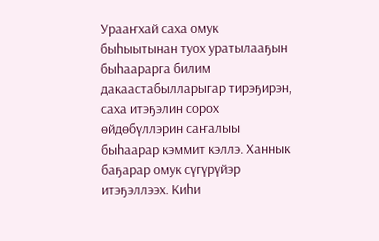Урааҥхай саха омук быһыытынан туох уратылааҕын быһаарарга билим дакаастабылларыгар тирэҕирэн, саха итэҕэлин сорох өйдөбүллэрин саҥалыы быһаарар кэммит кэллэ. Ханнык баҕарар омук сүгүрүйэр итэҕэллээх. Киһи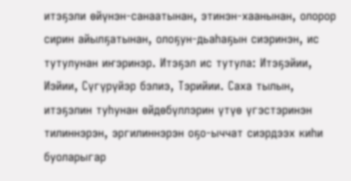итэҕэли өйүнэн-санаатынан, этинэн-хаанынан, олорор сирин айылҕатынан, олоҕун-дьаһаҕын сиэринэн, ис тутулунан иҥэринэр. Итэҕэл ис тутула: Итэҕэйии, Иэйии, Сүгүрүйэр бэлиэ, Тэрийии. Саха тылын, итэҕэлин туһунан өйдөбүллэрин үтүө үгэстэринэн тилиннэрэн, эргилиннэрэн оҕо-ыччат сиэрдээх киһи буоларыгар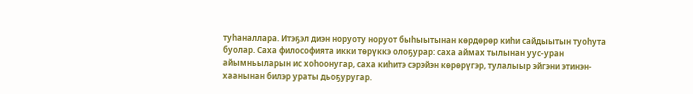туһаналлара. Итэҕэл диэн норуоту норуот быһыытынан көрдөрөр киһи сайдыытын туоһута буолар. Саха философията икки төрүккэ олоҕурар: саха аймах тылынан уус-уран айымньыларын ис хоһоонугар, саха киһитэ сэрэйэн көрөрүгэр, тулалыыр эйгэни этинэн-хаанынан билэр ураты дьоҕуругар.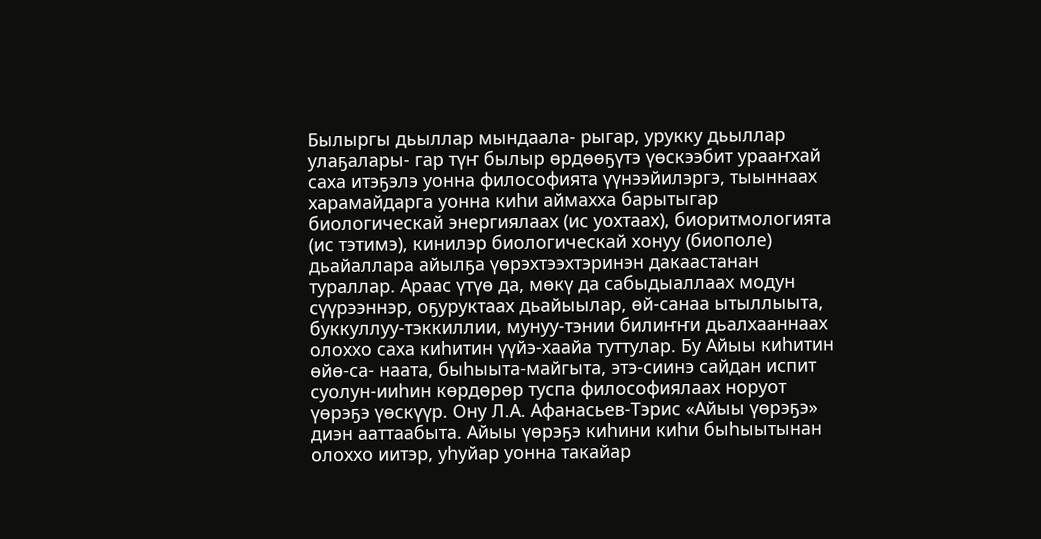Былыргы дьыллар мындаала- рыгар, урукку дьыллар улаҕалары- гар түҥ былыр өрдөөҕүтэ үөскээбит урааҥхай саха итэҕэлэ уонна философията үүнээйилэргэ, тыыннаах харамайдарга уонна киһи аймахха барытыгар биологическай энергиялаах (ис уохтаах), биоритмологията (ис тэтимэ), кинилэр биологическай хонуу (биополе) дьайаллара айылҕа үөрэхтээхтэринэн дакаастанан тураллар. Араас үтүө да, мөкү да сабыдыаллаах модун сүүрээннэр, оҕуруктаах дьайыылар, өй-санаа ытыллыыта, буккуллуу-тэккиллии, мунуу-тэнии билиҥҥи дьалхааннаах олоххо саха киһитин үүйэ-хаайа туттулар. Бу Айыы киһитин өйө-са- наата, быһыыта-майгыта, этэ-сиинэ сайдан испит суолун-ииһин көрдөрөр туспа философиялаах норуот үөрэҕэ үөскүүр. Ону Л.А. Афанасьев-Тэрис «Айыы үөрэҕэ» диэн ааттаабыта. Айыы үөрэҕэ киһини киһи быһыытынан олоххо иитэр, уһуйар уонна такайар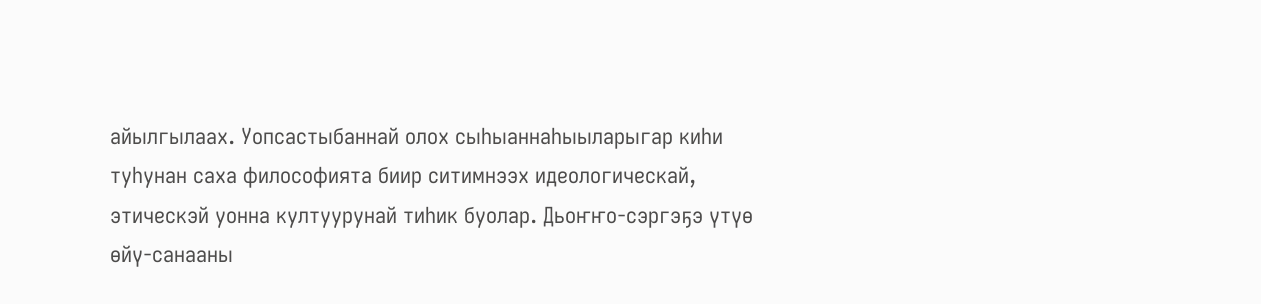айылгылаах. Уопсастыбаннай олох сыһыаннаһыыларыгар киһи туһунан саха философията биир ситимнээх идеологическай, этическэй уонна култуурунай тиһик буолар. Дьоҥҥо-сэргэҕэ үтүө өйү-санааны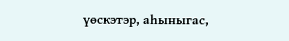үөскэтэр, аһыныгас,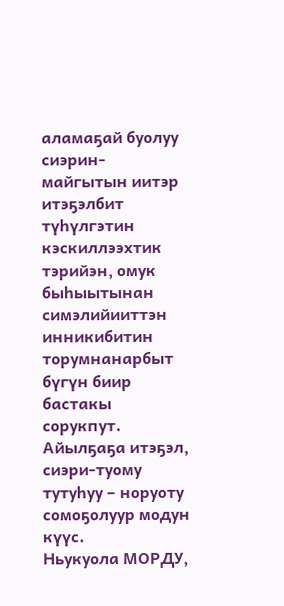аламаҕай буолуу сиэрин-майгытын иитэр итэҕэлбит түһүлгэтин кэскиллээхтик тэрийэн, омук быһыытынан симэлийииттэн инникибитин торумнанарбыт бүгүн биир бастакы сорукпут. Айылҕаҕа итэҕэл, сиэри-туому тутуһуу – норуоту сомоҕолуур модун күүс.
Ньукуола МОРДУ,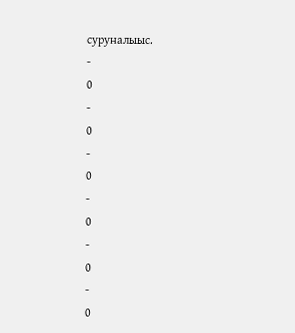суруналыыс.
-
0
-
0
-
0
-
0
-
0
-
0